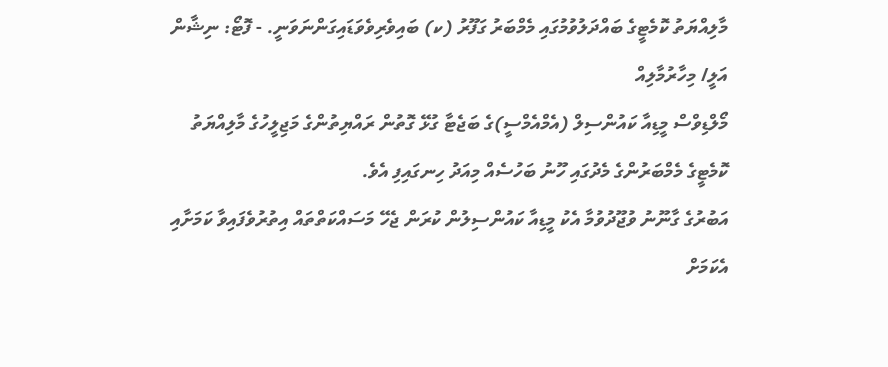މާލިއްޔަތު ކޮމެޓީގެ ބައްދަލުވުމުގައި މެމްބަރު ގަފޫރު (ކ) ބައިވެރިވެވަޑައިގަންނަވަނީ. - ފޮޓޯ: ނިޝާން އަލީ/ މިހާރުމާލިއް
މޯލްޑިވްސް މީޑިއާ ކައުންސިލް (އެމްއެމްސީ)ގެ ބަޖެޓާ ގުޅޭ ގޮތުން ރައްޔިތުންގެ މަޖިލީހުގެ މާލިއްޔަތު ކޮމެޓީގެ މެމްބަރުންގެ މެދުގައި ހޫނު ބަހުސެއް މިއަދު ހިނގައިފި އެވެ.
އަބުރުގެ ގާނޫނު ވުޖޫދުވުމާ އެކު މީޑިއާ ކައުންސިލުން ކުރަން ޖެހޭ މަސައްކަތްތައް އިތުރުވެފައިވާ ކަމަށާއި އެކަމަށް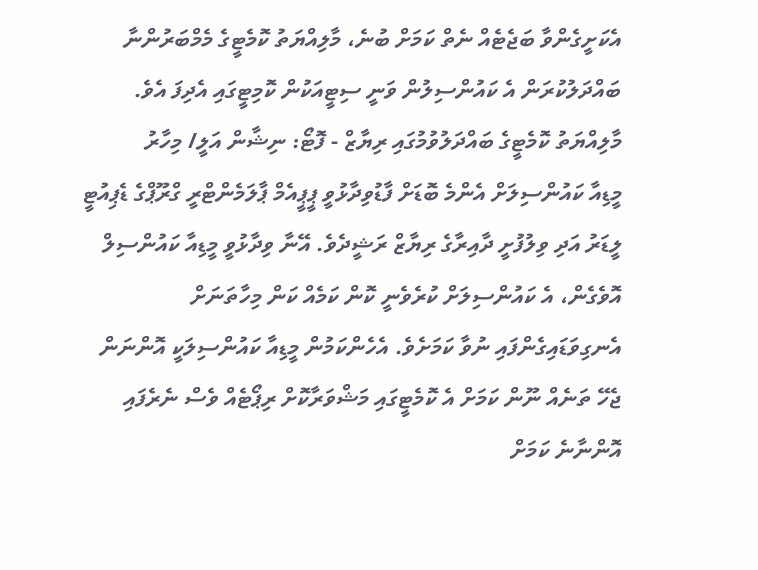އެކަށީގެންވާ ބަޖެޓެއް ނެތް ކަމަށް ބުނެ، މާލިއްޔަތު ކޮމެޓީގެ މެމްބަރުންނާ ބައްދަލުކުރަން އެ ކައުންސިލުން ވަނީ ސިޓީއަކުން ކޮމިޓީގައި އެދިފަ އެވެ.
މާލިއްޔަތު ކޮމެޓީގެ ބައްދަލުވުމުގައި ރިޔާޒް - ފޮޓޯ: ނިޝާން އަލީ/ މިހާރު
މީޑިއާ ކައުންސިލަށް އެންމެ ބޮޑަށް ފާޑުވިދާޅުވީ ޕީޕީއެމް ޕާލަމެންޓްރީ ގްރޫޕްގެ ޑެޕިއުޓީ ލީޑަރު އަދި ވިލުފުށީ ދާއިރާގެ ރިޔާޒް ރަޝީދެވެ. އޭނާ ވިދާޅުވީ މީޑިއާ ކައުންސިލް އޮވެގެން، އެ ކައުންސިލަށް ކުރެވެނީ ކޮން ކަމެއް ކަން މިހާތަނަށް އެނގިވަޑައިގެންފައި ނުވާ ކަމަށެވެ. އެހެންކަމުން މީޑިއާ ކައުންސިލަކީ އޮންނަން ޖެހޭ ތަނެއް ނޫން ކަމަށް އެ ކޮމެޓީގައި މަޝްވަރާކޮށް ރިޕޯޓެއް ވެސް ނެރެފައި އޮންނާނެ ކަމަށް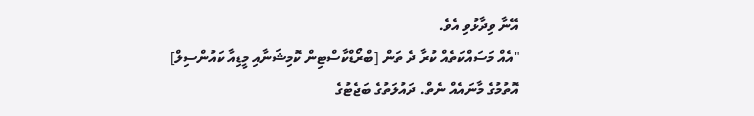އޭނާ ވިދާޅުވި އެވެ.
"އެއް މަސައްކަތެއް ކުރާ ދެ ތަން [ބްރޯޑްކާސްޓިން ކޮމިޝަނާއި މީޑިއާ ކައުންސިލް] އޮތުމުގެ މާނައެއް ނެތް. ދައުލަތުގެ ބަޖެޓުގެ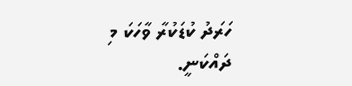ހަރަދު ކުޑަކުރާ ވާހަކަ މި ދައްކަނީ.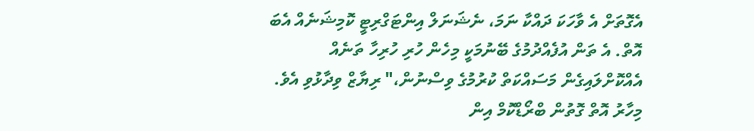އެގޮތަށް އެ ވާހަކަ ދައްކާ ނަމަ، ނެޝަނަލް އިންޓަގްރިޓީ ކޮމިޝަނެއް އެބަ އޮތް. އެ ތަން އުފެއްދުމުގެ ބޭނުމަކީ މިހެން ހުރި ހުރިހާ ތަނެއް އެއްކޮށްލައިގެން މަސައްކަތް ކުރުމުގެ ވިސްނުން،" ރިޔާޒް ވިދާޅުވި އެވެ.
މިހާރު އޮތް ގޮތުން ބްރޯޑްކޮމް އިން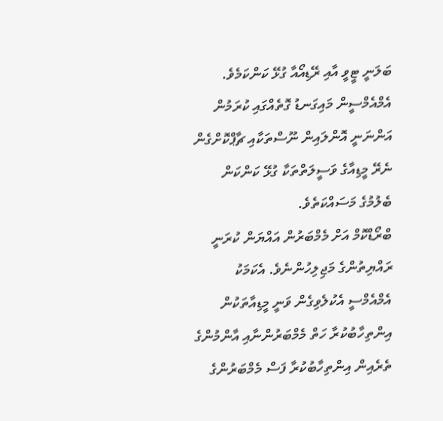ބަލަނީ ޓީވީ އާއި ރޭޑިއޯއާ ގުޅޭ ކަންކަމެވެ. އެމްއެމްސީން މައިގަނޑު ގޮތެއްގައި ކުރަމުން އަންނަނީ އޮންލައިން ނޫސްތަކާއި ޗާޕްކޮށްގެން ނެރޭ މީޑިއާގެ ވަސީލަތްތަކާ ގުޅޭ ކަންކަން ބެލުމުގެ މަސައްކަތެވެ.
ބްރޯޑްކޮމް އަށް މެމްބަރުން އައްޔަން ކުރަނީ ރައްޔިތުންގެ މަޖިލިހުންނެވެ. އެކަމަކު އެމްއެމްސީ އެކުލެވިގެން ވަނީ މީޑިއާތަކުން އިންތިހާބުކުރާ ހަތް މެމްބަރުންނާއި އާންމުންގެ ތެރެއިން އިންތިހާބުކުރާ ފަސް މެމްބަރުންގެ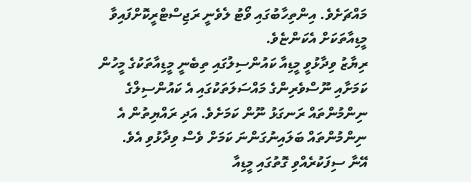މައްޗަށެވެ. އިންތިހާބުގައި ވޯޓު ލެވެނީ ރަޖިސްޓްރީކޮށްފައިވާ މީޑިއާތަކަށް އެކަންޏެވެ.
ރިޔާޒު ވިދާޅުވީ މީޑިއާ ކައުންސިލުގައި ތިބެނީ މީޑިއާތަކުގެ މީހުން ކަމަށާއި ނޫސްވެރިންގެ މައްސަލަތަކުގައި އެ ކައުންސިލްގެ ނިންމުންތައް ރަނގަޅު ނޫން ކަމަށެވެ. އަދި ރައްޔިތުން އެ ނިންމުންތައް ބަލައިނުގަންނަ ކަމަށް ވެސް ވިދާޅުވި އެވެ.
އޭނާ ސިފަކުރެއްވި ގޮތުގައި މީޑިއާ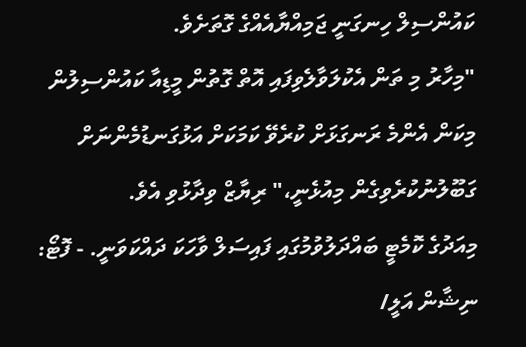ކައުންސިލް ހިނގަނީ ޖަމިއްޔާއެއްގެ ގޮތަށެވެ.
"މިހާރު މި ތަން އެކުލަވާލެވިފައި އޮތް ގޮތުން މީޑިއާ ކައުންސިލުން މިކަން އެންމެ ރަނގަޅަށް ކުރެވޭ ކަމަކަށް އަޅުގަނޑުމެންނަށް ގަބޫލުނުކުރެވިގެން މިއުޅެނީ،" ރިޔާޒް ވިދާޅުވި އެވެ.
މިއަދުގެ ކޮމެޓީ ބައްދަލުވުމުގައި ފައިސަލް ވާހަކަ ދައްކަވަނީ. - ފޮޓޯ: ނިޝާން އަލީ/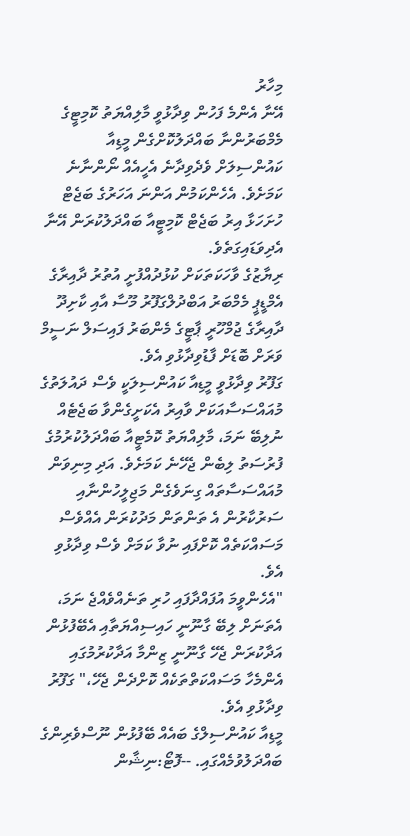މިހާރު
އޭނާ އެންމެ ފަހުން ވިދާޅުވީ މާލިއްޔަތު ކޮމިޓީގެ މެމްބަރުންނާ ބައްދަލުކޮށްގެން މީޑިއާ ކައުންސިލަށް ވެދެވިދާނެ އެހީއެއް ނޯންނާނެ ކަމަށެވެ. އެހެންކަމުން އަންނަ އަހަރުގެ ބަޖެޓް ހުށަހަޅާ އިރު ބަޖެޓް ކޮމިޓީއާ ބައްދަލުކުރަން އޭނާ އެދިވަޑައިގަތެވެ.
ރިޔާޒުގެ ވާހަކަތަކަށް ކުޅުދުއްފުށީ އުތުރު ދާއިރާގެ އެމްޑީޕީ މެމްބަރު އަބްދުލްގަފޫރު މޫސާ އާއި ކާށިދޫ ދާއިރާގެ ޖުމްހޫރީ ޕާޓީގެ މެންބަރު ފައިސަލް ނަސީމް ވަރަށް ބޮޑަށް ފާޑުވިދާޅުވި އެވެ.
ގަފޫރު ވިދާޅުވީ މީޑިއާ ކައުންސިލަކީ ވެސް ދައުލަތުގެ މުއައްސަސާއަކަށް ވާއިރު އެކަށީގެންވާ ބަޖެޓެއް ނުލިބޭ ނަމަ، މާލިއްޔަތު ކޮމެޓީއާ ބައްދަލުކުރުމުގެ ފުރުސަތު ލިބެން ޖެހޭނެ ކަމަށެވެ. އަދި މިނިވަން މުއައްސަސާތައް ގިނަވެގެން މަޖިލީހުންނާއި ސަރުކާރުން އެ ތަންތަން މަދުކުރަން އެއްވެސް މަސައްކަތެއް ކޮށްފައި ނުވާ ކަމަށް ވެސް ވިދާޅުވި އެވެ.
"އެހެންވީމަ އުފައްދާފައި ހުރި ތަނެއްވެއްޖެ ނަމަ، އެތަނަށް ލިބޭ ގާނޫނީ ހައިސިއްޔަތާއި އެބޭފުޅުން އަދާކުރަން ޖެހޭ ގާނޫނީ ޒިންމާ އަދާކުރުމުގައި އެންމެހާ މަސައްކަތްތަކެއް ކޮށްދެން ޖެހޭ،" ގަފޫރު ވިދާޅުވި އެވެ.
މީޑިއާ ކައުންސިލްގެ ބައެއް ބޭފުޅުން ނޫސްވެރިންގެ ބައްދަލުވުމެއްގައި. --ފޮޓޯ:ނިޝާން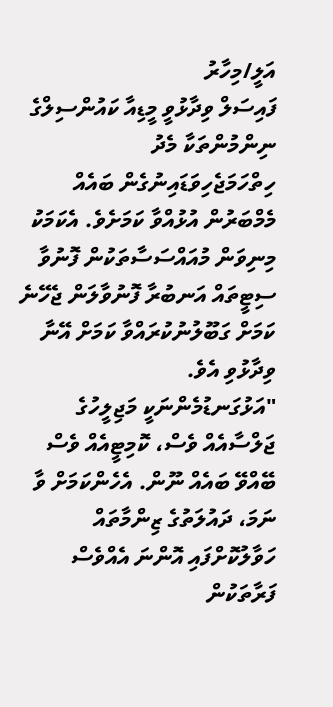އަލީ/މިހާރު
ފައިސަލް ވިދާޅުވީ މީޑިއާ ކައުންސިލްގެ ނިންމުންތަކާ މެދު ހިތްހަމަޖެހިވަޑައިނުގެން ބައެއް މެމްބަރުން އުޅުއްވާ ކަމަށެވެ. އެކަމަކު މިނިވަން މުއައްސަސާތަކުން ފޮނުވާ ސިޓީތައް އަނބުރާ ފޮނުވާލަން ޖެހޭނެ ކަމަށް ގަބޫލުނުކުރައްވާ ކަމަށް އޭނާ ވިދާޅުވި އެވެ.
"އަޅުގަނޑުމެންނަކީ މަޖިލީހުގެ ޖަލްސާއެއް ވެސް، ކޮމިޓީއެއް ވެސް ބޭއްވޭ ބައެއް ނޫން. އެހެންކަމަށް ވާ ނަމަ، ދައުލަތުގެ ޒިންމާތައް ހަވާލުކޮށްފައި އޮންނަ އެއްވެސް ފަރާތަކުން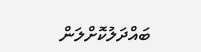ބައްދަލުކޮށްލަން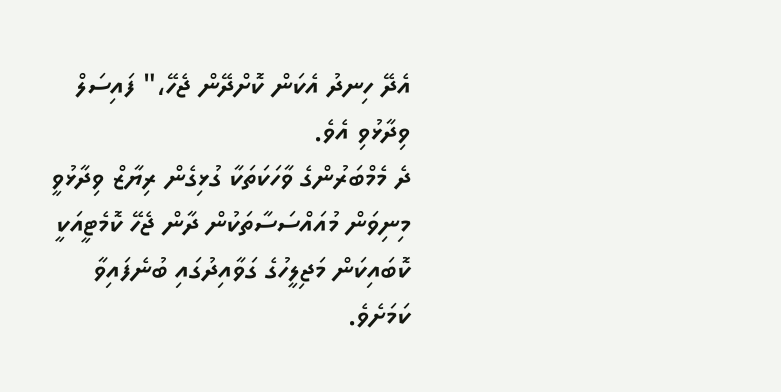އެދޭ ހިނދު އެކަން ކޮށްދޭން ޖެހޭ،" ފައިސަލް ވިދާޅުވި އެވެ.
ދެ މެމްބަރުންގެ ވާހަކަތަކާ ގުޅިގެން ރިޔާޒް ވިދާޅުވީ މިނިވަން މުއައްސަސާތަކުން ދާން ޖެހޭ ކޮމެޓީއަކީ ކޮބައިކަން މަޖިލީހުގެ ގަވާއިދުގައި ބުނެފައިވާ ކަމަށެވެ.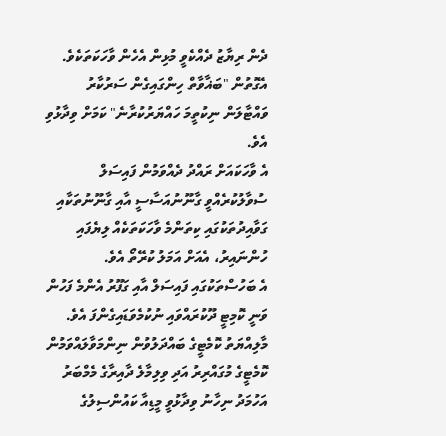ދެން ރިޔާޒު ދެއްކެވީ މުޅިން އެހެން ވާހަކަތަކެވެ. އެގޮތުން "ބަޣާވާތް ހިންގައިގެން ސަރުކާރު ވައްޓާލަން ނިކުތީމަ ހައްޔަރުކުރާނެ" ކަމަށް ވިދާޅުވި އެވެ.
އެ ވާހަކައަށް ރައްދު ދެއްވަމުން ފައިސަލް ސުވާލުކުރެއްވީ ގާނޫނުއަސާސީ އާއި ގާނޫނުތަކާއި ގަވާއިދުތަކުގައި ކިތަންމެ ވާހަކަތަކެއް ލިޔެފައި ހުންނައިރު، އެއަށް އަމަލު ކުރޭތޯ އެވެ.
އެ ބަހުސްތަކުގައި ފައިސަލް އާއި ގަފޫރު އެންމެ ފަހުން ވަނީ ކޮމިޓީ ދޫކުރައްވައި ނުކުމެވަޑައިގެންފަ އެވެ.
މާލިއްޔަތު ކޮމެޓީގެ ބައްދަލުވުން ނިންމަވާލައްވަމުން ކޮމެޓީގެ މުގައްރިރު އަދި ވިލިމާލެ ދާއިރާގެ މެމްބަރު އަހުމަދު ނިހާނު ވިދާޅުވީ މީޑިއާ ކައުންސިލުގެ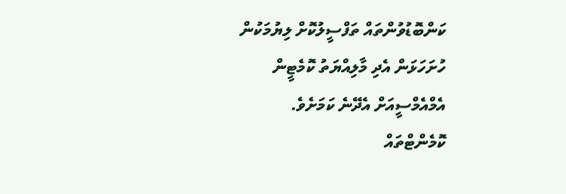ކަންބޮޑުވުންތައް ތަފްސީލުކޮށް ލިޔުމަކުން ހުށަހަޅަން އެދި މާލިއްޔަތު ކޮމެޓީން އެމްއެމްސީއަށް އެދޭނެ ކަމަށެވެ.
ކޮމެންޓްތައް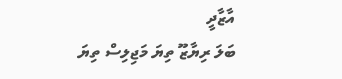އާޒާދީ
ބަލަ ރިޔާޒޫ ތިޔަ މަޖިލިސް ތިޔަ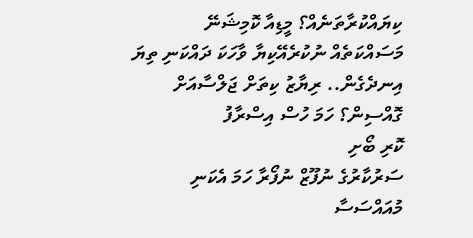ކިޔައްކުރާތަނެއް؟ މީޑިއާ ކޮމިޝަނޭ މަސައްކަތެއް ނުކުރެއޭކިޔާ ވާހަކަ ދައްކަނި ތިޔަ އިނދެގެން.. ރިޔާޒު ކިތަށް ޖަލްސާއަށް ގޮއްސިން؟ ހަމަ ހުސް އިސްރާފު
ކޮރި ބޯށި
ސަރުކާރުގެ ނުފޫޒް ނުފޯރާ ހަމަ އެކަނި މުއައްސަސާ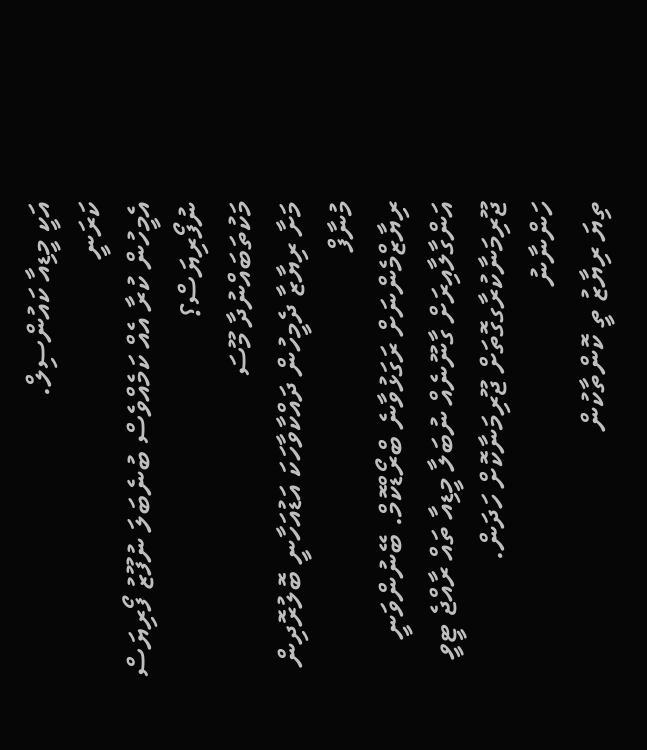އަކީ މީޑިއާ ކައުންސިލް.
ކަރަނީ
އެމީހުން ކުރާ އެއް ކަމެއްވެސް ބުނެބަލަ ނުފޫޒު ފޯރިޔަސް ނުފޯރިޔަސް؟
މަކުތަބައްނުދާ މޫސަ
މަށާ ރިޔާޒާ ދެމީހުން ދައްކާވާހަކަ އަޑުއަހާނީ ބޮލުރޮދިން
މުނާފް
ރިޔާޒްމެންނަށް ރަގަޅުވާނެ ބްރޯޑްކޮމް. ބޭނުންވަނީ އަންގާލާއިރަށް ގާނޫނެއް ނުބަލާ މީޑިއާ ތައް ރާއްޖެ ޓީވީ ޖޫރިމަނާކުރާގގޮތަށް ޖޫރިމަނާކޮށް ހަދަން.
ހަންނާނު
ތިޔަ ރިޔާޒު ތީ ކޮންތާކުން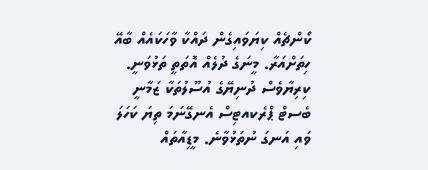ކޯންޗެއް ކިޔަވައިގެން ދައްކާ ވާހަކައެއް ބާއޭ ހިތަށްއަރާ. މީނަގެ ދުލެއް އޮތަތީ ތަޅުވަނީ. ކިރިޔާވެސް ދުނިޔޭގެ އުސޫލުތަކާ ޒަމާނީ ބެސޓް ޕްރެކއޓިސް އެނގޭނަމަ ތިޔަ ކަހަލަ ވައި އަނގަ ނުތަޅުވާނެ. މީޑިއާތައް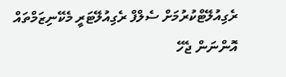ރެގިއުލޭޓްކުރުމަށް ސެލްފް ރެގިއުލޭޓަރީ މެކޭނިޒަމްތައް އޮންނަން ޖެހޭ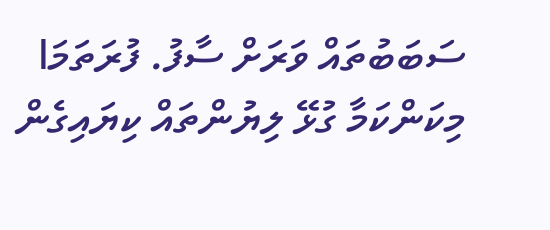ސަބަބުތައް ވަރަށް ސާފު. ފުރަތަމަl މިކަންކަމާ ގުޅޭ ލިޔުންތައް ކިޔައިގެން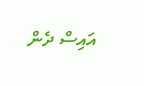އައިސް ދެން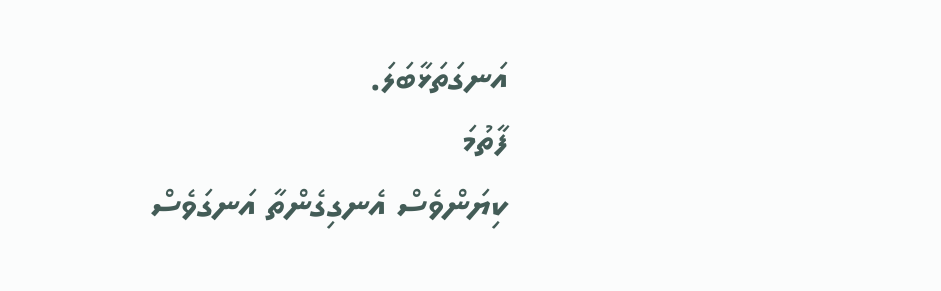އަނގަތަޅާބަލަ.
ފާތުމަ
ކިޔަންވެސް އެނގިގެންތާ އަނގަވެސް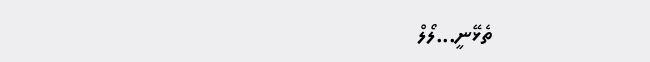ތެޅޭނީ...ލޯލް